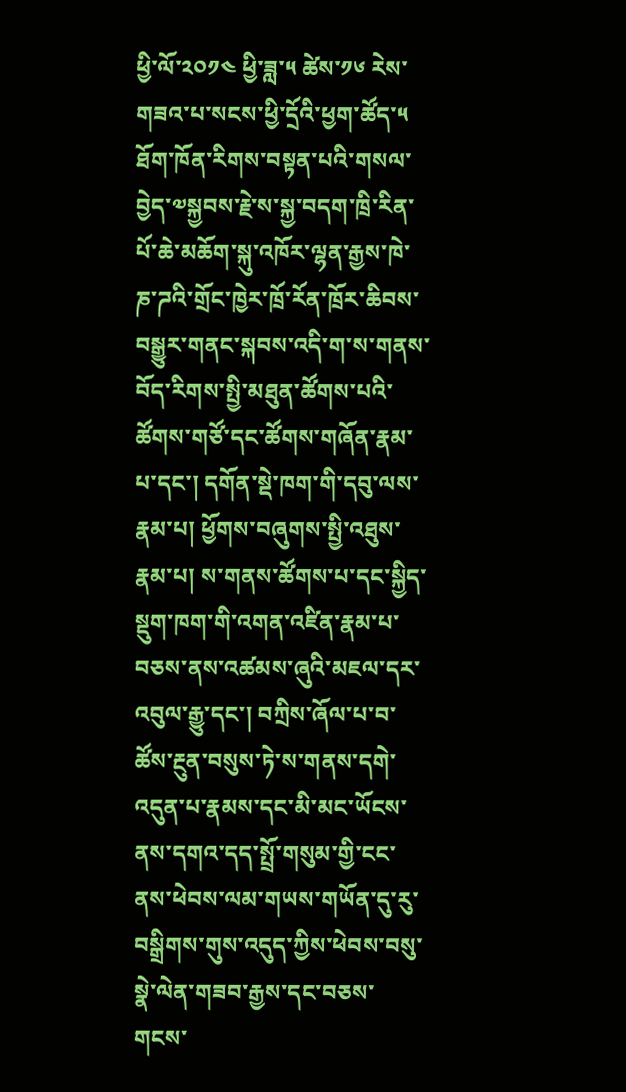ཕྱི་ལོ་༢༠༡༤ ཕྱི་ཟླ་༥ ཚེས་༡༦ རེས་གཟའ་པ་སངས་ཕྱི་དྲོའི་ཕྱག་ཚོད་༥ ཐོག་ཁོན་རིགས་བསྟན་པའི་གསལ་བྱེད་༧སྐྱབས་རྗེ་ས་སྐྱ་བདག་ཁྲི་རིན་པོ་ཆེ་མཆོག་སྐུ་འཁོར་ལྷན་རྒྱས་ཁེ་ཎ་ཌའི་གྲོང་ཁྱེར་ཁྲོ་རོན་ཁྲོར་ཆིབས་བསྒྱུར་གནང་སྐབས་འདི་ག་ས་གནས་བོད་རིགས་སྤྱི་མཐུན་ཚོགས་པའི་ཚོགས་གཙོ་དང་ཚོགས་གཞོན་རྣམ་པ་དང་། དགོན་སྡེ་ཁག་གི་དབུ་ལས་རྣམ་པ། ཕྱོགས་བཞུགས་སྤྱི་འཐུས་རྣམ་པ། ས་གནས་ཚོགས་པ་དང་སྐྱིད་སྡུག་ཁག་གི་འགན་འཛིན་རྣམ་པ་བཅས་ནས་འཚམས་ཞུའི་མཇལ་དར་འབུལ་རྒྱུ་དང་། བཀྲིས་ཞོལ་པ་བ་ཚོས་རྔུན་བསུས་ཏེ་ས་གནས་དགེ་འདུན་པ་རྣམས་དང་མི་མང་ཡོངས་ནས་དགའ་དད་སྤྲོ་གསུམ་གྱི་ངང་ནས་ཕེབས་ལམ་གཡས་གཡོན་དུ་རུ་བསྒྲིགས་གུས་འདུད་ཀྱིས་ཕེབས་བསུ་སྣེ་ལེན་གཟབ་རྒྱས་དང་བཅས་གངས་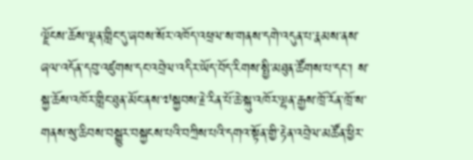ལྗོངས་ཆོས་ལྡན་གླིང་དུ་ཞབས་སོར་འཁོད་འཕྲལ་ས་གནས་དགེ་འདུན་པ་རྣམས་ནས་ཞལ་འདོན་དབུ་འཛུགས་དང་འབྲེལ་འདིར་ཡོད་བོད་རིགས་སྤྱི་མཐུན་ཚོགས་པ་དང་། ས་སྐྱ་ཆོས་འཁོར་གླིང་ཐུན་མོང་ནས་༧སྐྱབས་རྗེ་རིན་པོ་ཆེ་སྐུ་འཁོར་ལྷན་རྒྱས་ཁྲོ་རོན་ཁྲོ་ས་གནས་སུ་ཆིབས་བསྒྱུར་བསྐྱངས་པའི་བཀྲིས་པའི་དགའ་སྟོན་གྱི་རྟེན་འབྲེལ་མཚོན་ཕྱིར་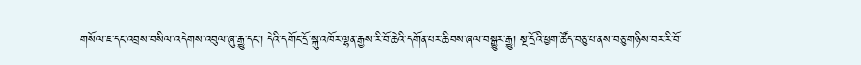གསོལ་ཇ་དང་འབྲས་བསིལ་འདེགས་འབུལ་ཞུ་རྒྱུ་དང་། དེའི་དགོང་དྲོ་སྐུ་འཁོར་ལྷན་རྒྱས་རི་བོ་ཆེའི་དགོན་པར་ཆིབས་ཞལ་བསྒྱུར་རྒྱུ། སྔ་དྲོའི་ཕྱག་ཚོད་བཅུ་པ་ནས་བཅུ་གཉིས་བར་རི་བོ་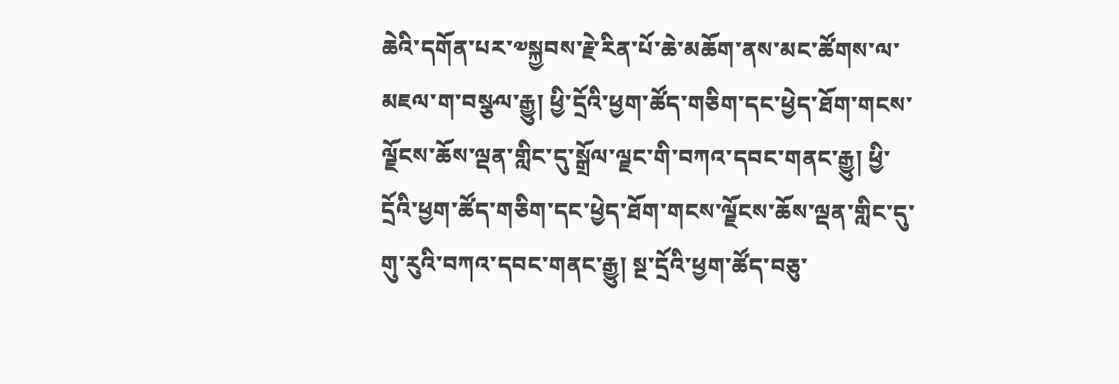ཆེའི་དགོན་པར་༧སྐྱབས་རྗེ་རིན་པོ་ཆེ་མཆོག་ནས་མང་ཚོགས་ལ་མཇལ་ག་བསྩལ་རྒྱུ། ཕྱི་དྲོའི་ཕྱག་ཚོད་གཅིག་དང་ཕྱེད་ཐོག་གངས་ལྗོངས་ཆོས་ལྡན་གླིང་དུ་སྒྲོལ་ལྗང་གི་བཀའ་དབང་གནང་རྒྱུ། ཕྱི་དྲོའི་ཕྱག་ཚོད་གཅིག་དང་ཕྱེད་ཐོག་གངས་ལྗོངས་ཆོས་ལྡན་གླིང་དུ་གུ་རུའི་བཀའ་དབང་གནང་རྒྱུ། སྔ་དྲོའི་ཕྱག་ཚོད་བཅུ་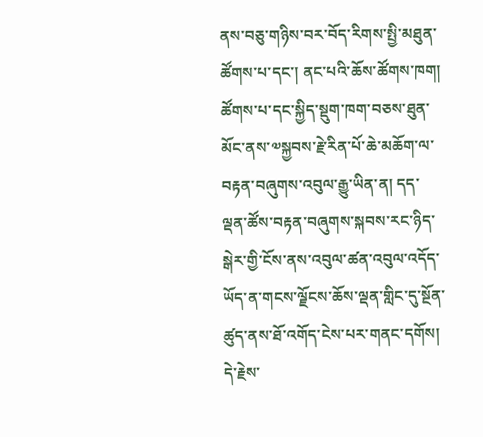ནས་བཅུ་གཉིས་བར་བོད་རིགས་སྤྱི་མཐུན་ཚོགས་པ་དང་། ནང་པའི་ཆོས་ཚོགས་ཁག། ཚོགས་པ་དང་སྐྱིད་སྡུག་ཁག་བཅས་ཐུན་མོང་ནས་༧སྐྱབས་རྗེ་རིན་པོ་ཆེ་མཆོག་ལ་བརྟན་བཞུགས་འབུལ་རྒྱུ་ཡིན་ན། དད་ལྡན་ཚོས་བརྟན་བཞུགས་སྐབས་རང་ཉིད་སྒེར་གྱི་ངོས་ནས་འབུལ་ཚན་འབུལ་འདོད་ཡོད་ན་གངས་ལྗོངས་ཆོས་ལྡན་གླིང་དུ་སྔོན་ཚུད་ནས་ཐོ་འགོད་ངེས་པར་གནང་དགོས། དེ་རྗེས་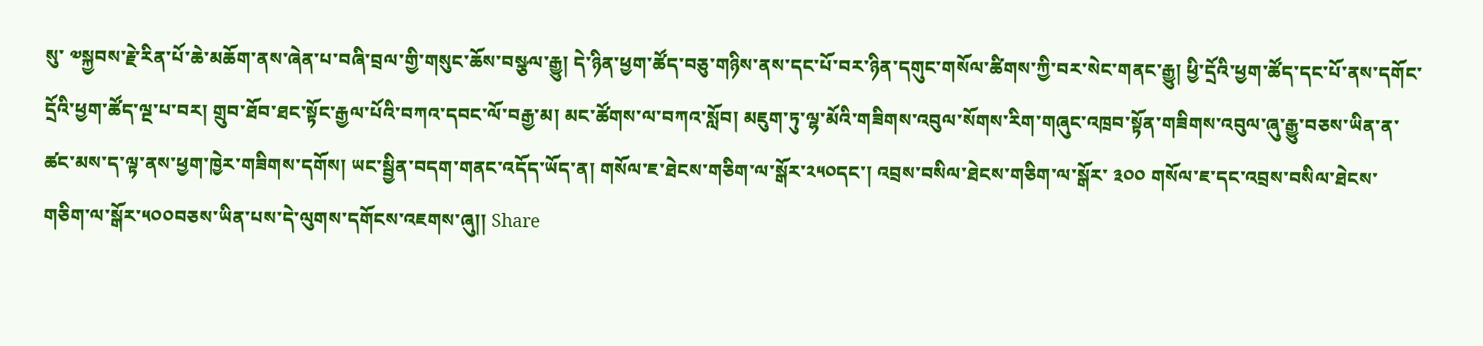སུ་ ༧སྐྱབས་རྗེ་རིན་པོ་ཆེ་མཆོག་ནས་ཞེན་པ་བཞི་བྲལ་གྱི་གསུང་ཆོས་བསྩལ་རྒྱུ། དེ་ཉིན་ཕྱག་ཚོད་བཅུ་གཉིས་ནས་དང་པོ་བར་ཉིན་དགུང་གསོལ་ཚིགས་ཀྱི་བར་སེང་གནང་རྒྱུ། ཕྱི་དྲོའི་ཕྱག་ཚོད་དང་པོ་ནས་དགོང་དྲོའི་ཕྱག་ཚོད་ལྔ་པ་བར། གྲུབ་ཐོབ་ཐང་སྟོང་རྒྱལ་པོའི་བཀའ་དབང་ལོ་བརྒྱ་མ། མང་ཚོགས་ལ་བཀའ་སློབ། མཇུག་ཏུ་ལྷ་མོའི་གཟིགས་འབུལ་སོགས་རིག་གཞུང་འཁྲབ་སྟོན་གཟིགས་འབུལ་ཞུ་རྒྱུ་བཅས་ཡིན་ན་ཚང་མས་ད་ལྟ་ནས་ཕྱག་ཁྱེར་གཟིགས་དགོས། ཡང་སྦྱིན་བདག་གནང་འདོད་ཡོད་ན། གསོལ་ཇ་ཐེངས་གཅིག་ལ་སྒོར་༢༥༠དང་། འབྲས་བསིལ་ཐེངས་གཅིག་ལ་སྒོར་ ༣༠༠ གསོལ་ཇ་དང་འབྲས་བསིལ་ཐེངས་གཅིག་ལ་སྒོར་༥༠༠བཅས་ཡིན་པས་དེ་ལུགས་དགོངས་འཇགས་ཞུ།། Share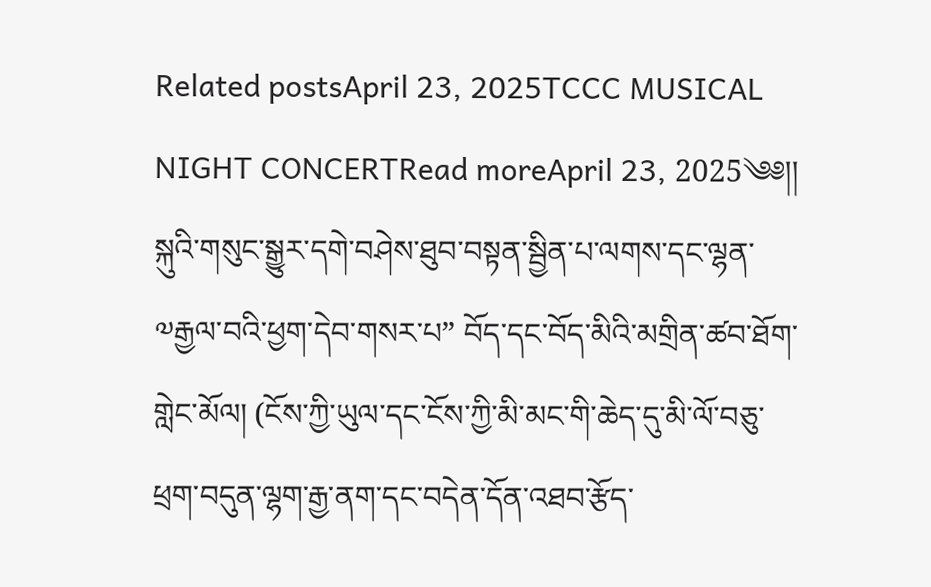Related postsApril 23, 2025TCCC MUSICAL NIGHT CONCERTRead moreApril 23, 2025༄༅།། སྐུའི་གསུང་སྒྱུར་དགེ་བཤེས་ཐུབ་བསྟན་སྦྱིན་པ་ལགས་དང་ལྷན་༧རྒྱལ་བའི་ཕྱག་དེབ་གསར་པ” བོད་དང་བོད་མིའི་མགྲིན་ཚབ་ཐོག་གླེང་མོལ། (ངོས་ཀྱི་ཡུལ་དང་ངོས་ཀྱི་མི་མང་གི་ཆེད་དུ་མི་ལོ་བཅུ་ཕྲག་བདུན་ལྷག་རྒྱ་ནག་དང་བདེན་དོན་འཐབ་རྩོད་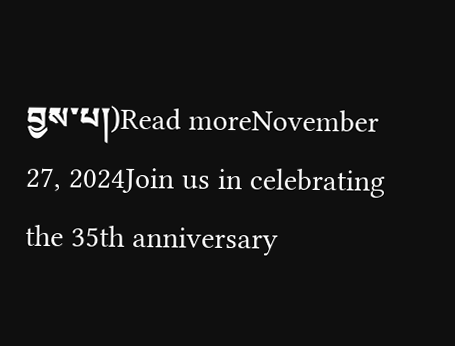བྱས་པ།)Read moreNovember 27, 2024Join us in celebrating the 35th anniversary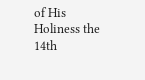of His Holiness the 14th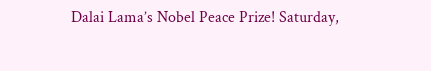Dalai Lama’s Nobel Peace Prize! Saturday,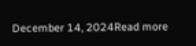December 14, 2024Read more